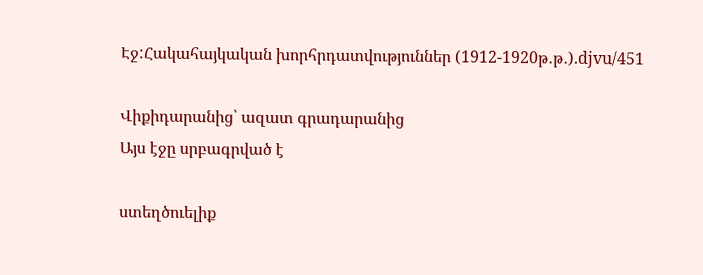Էջ:Հակահայկական խորհրդատվություններ (1912-1920թ․թ․).djvu/451

Վիքիդարանից՝ ազատ գրադարանից
Այս էջը սրբագրված է

ստեղծուելիք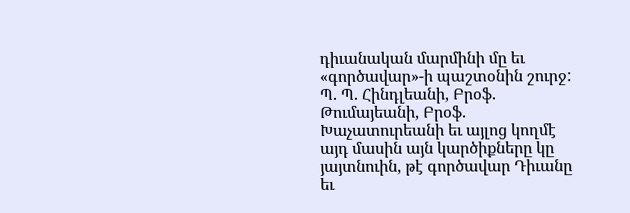դիւանական մարմինի մը եւ «գործավար»-ի պաշտօնին շուրջ: Պ. Պ. Հինդլեանի, Բրօֆ. Թումայեանի, Բրօֆ. Խաչատուրեանի եւ այլոց կողմէ այդ մասին այն կարծիքները կը յայտնուին, թէ գործավար Դիւանը եւ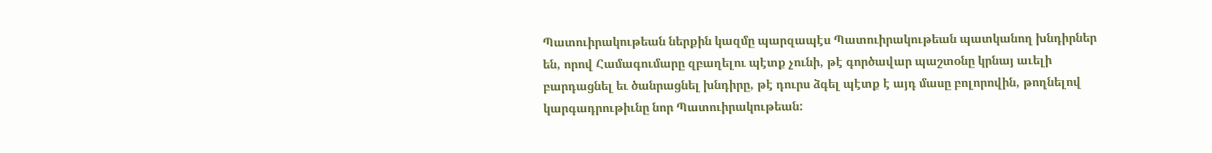Պատուիրակութեան ներքին կազմը պարզապէս Պատուիրակութեան պատկանող խնդիրներ են, որով Համագումարը զբաղելու պէտք չունի, թէ գործավար պաշտօնը կրնայ աւելի բարդացնել եւ ծանրացնել խնդիրը, թէ դուրս ձգել պէտք է այդ մասը բոլորովին, թողնելով կարգադրութիւնը նոր Պատուիրակութեան: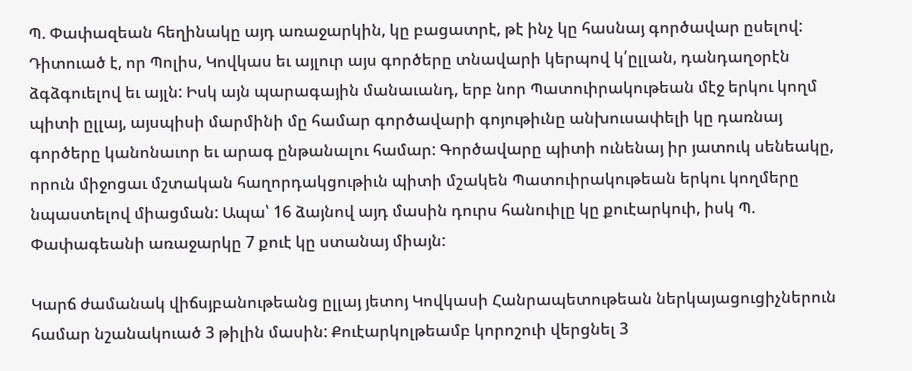Պ. Փափազեան հեղինակը այդ առաջարկին, կը բացատրէ, թէ ինչ կը հասնայ գործավար ըսելով: Դիտուած է, որ Պոլիս, Կովկաս եւ այլուր այս գործերը տնավարի կերպով կ՛ըլլան, դանդաղօրէն ձգձգուելով եւ այլն: Իսկ այն պարագային մանաւանդ, երբ նոր Պատուիրակութեան մէջ երկու կողմ պիտի ըլլայ, այսպիսի մարմինի մը համար գործավարի գոյութիւնը անխուսափելի կը դառնայ գործերը կանոնաւոր եւ արագ ընթանալու համար: Գործավարը պիտի ունենայ իր յատուկ սենեակը, որուն միջոցաւ մշտական հաղորդակցութիւն պիտի մշակեն Պատուիրակութեան երկու կողմերը նպաստելով միացման: Ապա՝ 16 ձայնով այդ մասին դուրս հանուիլը կը քուէարկուի, իսկ Պ. Փափագեանի առաջարկը 7 քուէ կը ստանայ միայն:

Կարճ ժամանակ վիճսյբանութեանց ըլլայ յետոյ Կովկասի Հանրապետութեան ներկայացուցիչներուն համար նշանակուած 3 թիլին մասին: Քուէարկոլթեամբ կորոշուի վերցնել 3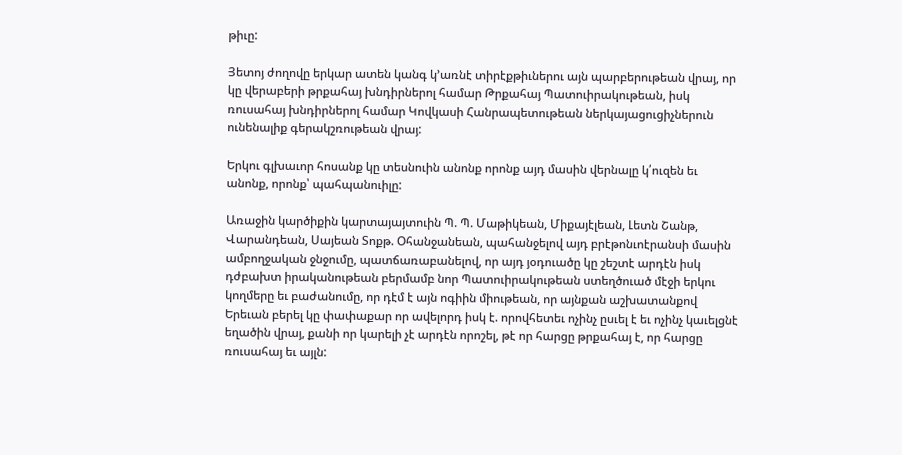թիւը:

Յետոյ ժողովը երկար ատեն կանգ կ՚առնէ տիրէքթիւներու այն պարբերութեան վրայ, որ կը վերաբերի թրքահայ խնդիրներոլ համար Թրքահայ Պատուիրակութեան, իսկ ռուսահայ խնդիրներոլ համար Կովկասի Հանրապետութեան ներկայացուցիչներուն ունենալիք գերակշռութեան վրայ:

Երկու գլխաւոր հոսանք կը տեսնուին անոնք որոնք այդ մասին վերնալը կ՛ուզեն եւ անոնք, որոնք՝ պահպանուիլը:

Առաջին կարծիքին կարտայայտուին Պ. Պ. Մաթիկեան, Միքայէլեան, Լետն Շանթ, Վարանդեան, Սայեան Տոքթ. Օհանջանեան, պահանջելով այդ բրէթոնւոէրանսի մասին ամբողջական ջնջումը, պատճառաբանելով, որ այդ յօդուածը կը շեշտէ արդէն իսկ դժբախտ իրականութեան բերմամբ նոր Պատուիրակութեան ստեղծուած մէջի երկու կողմերը եւ բաժանումը, որ դէմ է այն ոգիին միութեան, որ այնքան աշխատանքով Երեւան բերել կը փափաքար որ ավելորդ իսկ է. որովհետեւ ոչինչ ըսւել է եւ ոչինչ կաւելցնէ եղածին վրայ, քանի որ կարելի չէ արդէն որոշել, թէ որ հարցը թրքահայ է, որ հարցը ռուսահայ եւ այլն: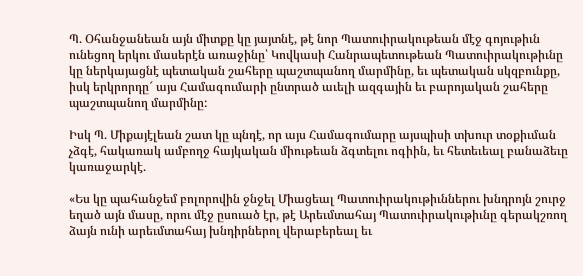Պ. Օհանջանեան այն միտքը կը յայտնէ, թէ նոր Պատուիրակութեան մէջ գոյութիւն ունեցող երկու մասերէն առաջինը՝ Կովկասի Հանրապետութեան Պատուիրակութիւնը կը ներկայացնէ պետական շահերը պաշտպանող մարմինը, եւ պետական սկզբունքը, իսկ երկրորդը՜ այս Համագումարի ընտրած աւելի ազգային եւ բարոյական շահերը պաշտպանող մարմինը:

Իսկ Պ. Միքայէլեան շատ կը պնդէ, որ այս Համագումարը այսպիսի տխուր տօքիւման չձգէ, հակառակ ամբողջ հայկական միութեան ձգտելու ոգիին, եւ հետեւեալ բանաձեւը կառաջարկէ.

«Ես կը պահանջեմ բոլորովին ջնջել Միացեալ Պատուիրակութիւններու խնդրոյն շուրջ եղած այն մասը, որու մէջ ըսուած էր, թէ Արեւմտահայ Պատուիրակութիւնը գերակշռող ձայն ունի արեւմտահայ խնդիրներոլ վերաբերեալ եւ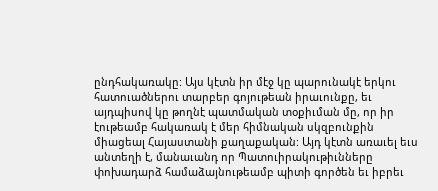ընդհակառակը: Այս կէտն իր մէջ կը պարունակէ երկու հատուածներու տարբեր գոյութեան իրաւունքը, եւ այդպիսով կը թողնէ պատմական տօքիւման մը, որ իր էութեամբ հակառակ է մեր հիմնական սկզբունքին միացեալ Հայաստանի քաղաքական: Այդ կէտն առաւել եւս անտեղի է, մանաւանդ որ Պատուիրակութիւնները փոխադարձ համաձայնութեամբ պիտի գործեն եւ իբրեւ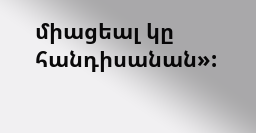միացեալ կը հանդիսանան»: